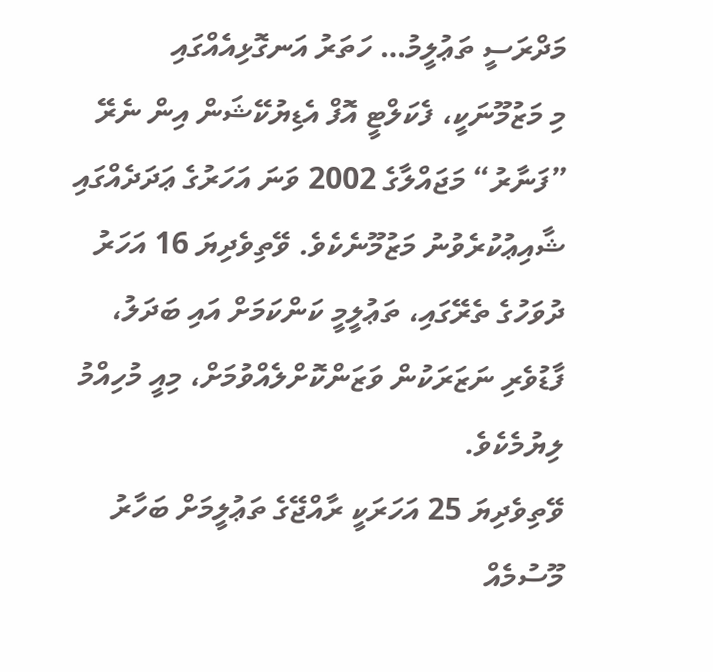މަދްރަސީ ތަޢުލީމު… ހަތަރު އަނގޮޅިއެއްގައި
މި މަޒުމޫނަކީ، ފެކަލްޓީ އޮފް އެޑިޔުކޭޝަން އިން ނެރޭ ”ފަނާރު“ މަޖައްލާގެ 2002 ވަނަ އަހަރުގެ ޢަދަދެއްގައި ޝާއިޢުކުރެވުނު މަޒުމޫނެކެވެ. ވޭތިވެދިޔަ 16 އަހަރު ދުވަހުގެ ތެރޭގައި، ތަޢުލީމީ ކަންކަމަށް އައި ބަދަލު، ފާޑުވެރި ނަޒަރަކުން ވަޒަންކޮށްލެއްވުމަށް، މިއީ މުހިއްމު ލިޔުމެކެވެ.
ވޭތިވެދިޔަ 25 އަހަރަކީ ރާއްޖޭގެ ތަޢުލީމަށް ބަހާރު މޫސުމެއް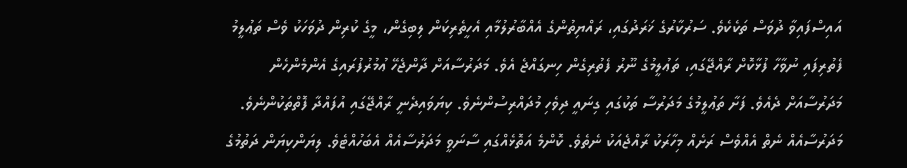އައިސްފައިވާ ދުވަސް ތަކެކެވެ. ސަރުކާރުގެ ޚަރަދުގައި، ރައްޔިތުންގެ އެއްބާރުލުމާއި އެހީތެރިކަން ލިބިގެން، މީގެ ކުރިން ދުވަހަކު ވެސް ތަޢުލީމު ފެތުރިފައި ނުވާހާ ފުޅާކޮށް ރާއްޖޭގައި، ތަޢުލީމުގެ ނޫރު ފެތުރިގެން ހިނގައްޖެ އެވެ. މަދަރުސާއަށް ދާންޖެހޭ ޢުމުރުފުރައިގެ އެންމެންހެން މަދަރުސާއަށް ދެއެވެ. ފަށާ ތަޢުލީމުގެ މަދަރުސާ ތަކުގައި ގިނައީ ދިވެހި މުދައްރިސުންނެވެ. ކިޔަވައިދެނީ ރާއްޖޭގައި އުފައްދާ ފޮތްތަކުންނެވެ. މަދަރުސާއެއް ނެތް އެއްވެސް ރަށެއް މިހާރަކު ރާއްޖެއަކު ނެތެވެ. ކޮންމެ އަތޮޅެއްގައި ސާނަވީ މަދަރުސާއެއް އެބަހުއްޓެވެ. ލިޔަންކިޔަން ދަތުމުގެ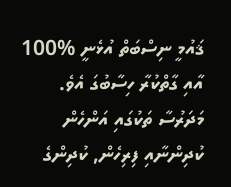ޤައުމީ ނިސްބަތް އުޅެނީ %100 އާއި ގާތްކުރާ ހިސާބުގަ އެވެ. މަދަރުސާ ތަކުގައި އަންހެން ކުދިންނާއި ފިރިހެން, ކުދިންގެ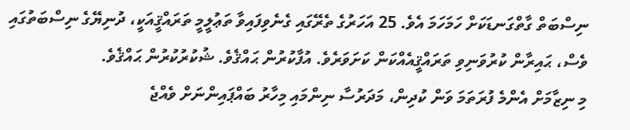ނިސްބަތް ގާތްގަނޑަކަށް ހަމަހަމަ އެވެ. 25 އަހަރުގެ ތެރޭގައި ގެނެވިފައިވާ ތަޢުލީމީ ތަރައްޤީއަކީ، ދުނިޔޭގެ ނިސްބަތުގައި ވެސް، ޙައިރާން ކުރުވަނިވި ތަރައްޤީއެއްކަން ކަށަވަރެވެ. އުފާކުރުން ޙައްޤެވެ. ޝުކުރުކުރުން ޙައްޤެވެ.
މި ނިޒާމަށް އެންމެ ފުރަތަމަ ވަން ކުދިން، މަދަރުސާ ނިންމައި މިހާރު ބައްޕައިންނަށް ވެއްޖެ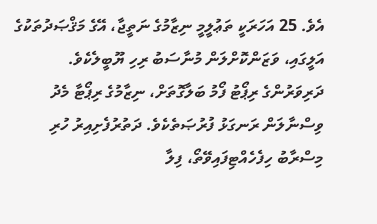އެވެ. 25 އަހަރަކީ ތަޢުލީމީ ނިޒާމުގެ ނަތީޖާ، އޭގެ މަޤްޞަދުތަކުގެ އަލީގައި، ވަޒަންކޮށްލަން މުނާސަބު ރިހި ޔޫބީލެކެވެ. ދަރިވަރުންގެ ރިޕޯޓު ފޯމު ބަލާގޮތަށް، ނިޒާމުގެ ރިޕޯޓާ މެދު ވިސްނާލަން ރަނގަޅު ފުރުޞަތެކެވެ. ދަތުރުފެށިއިރު ހުރި މިސްރާބު ހިފެހެއްޓިފައިވޭތޯ، ފިލާ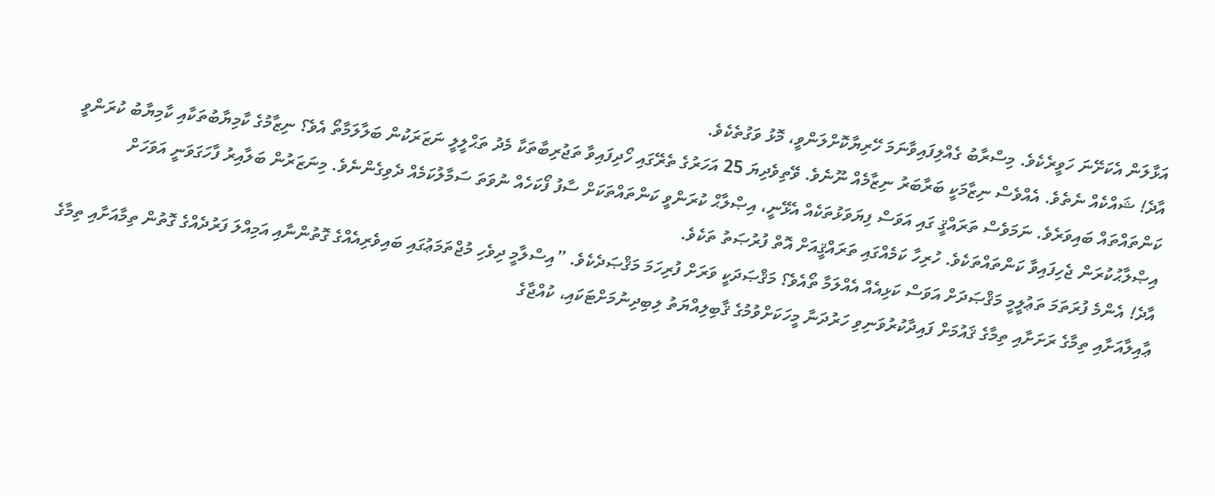އަޅާލަން އެކަށޭނަ ހަވީރެކެވެ. މިސްރާބު ގެއްލިފައިވާނަމަ ހޭރިޔާކޮށްލަންވީ، މޮޅު ވަގުތެކެވެ.
އާދެ! ޝައްކެއް ނެތެވެ. އެއްވެސް ނިޒާމަކީ ބަރާބަރު ނިޒާމެއް ނޫނެވެ. ވޭތިވެދިޔަ 25 އަހަރުގެ ތެރޭގައި ހޯދިފައިވާ ތަޖުރިބާތަކާ މެދު ތަޙްލީލީ ނަޒަރަކުން ބަލާލަމާތޯ އެވެ؟ ނިޒާމުގެ ކާމިޔާބުތަކާއި ކާމިޔާބު ކުރަންވީ ކަންތައްތައް ބައިވަރެވެ. ނަމަވެސް ތަރައްޤީ ގައި އަވަސް ފިޔަވަޅުތަކެއް އެޅޭނީ، އިޞްލާޙް ކުރަންވީ ކަންތައްތަކަށް ސާފު ފޯކަހެއް ނުވަތަ ސަމާލުކަމެއް ދެވިގެންނެވެ. މިނަޒަރުން ބަލާއިރު ފާހަގަވަނީ އަވަހަށް އިޞްލާޙުކުރަން ޖެހިފައިވާ ކަންތައްތަކެވެ. ހުރިހާ ކަމެއްގައި ތަރައްޤީއަށް އޮތް ފުރުޞަތު ތަކެވެ.
އާދެ! އެންމެ ފުރަތަމަ ތަޢުލީމީ މަޤްޞަދަށް އަވަސް ކަޅިއެއް އެއްލަމާ ތޯއެވެ؟ މަޤްޞަދަކީ ވަރަށް ފުރިހަމަ މަޤްޞަދެކެވެ. ”އިސްލާމީ ދިވެހި މުޖްތަމަޢުގައި ބައިވެރިއެއްގެ ގޮތުންނާއި އަމިއްލަ ފަރުދެއްގެ ގޮތުން ތިމާއަށާއި ތިމާގެ ޢާއިލާއަށާއި ތިމާގެ ރަށަށާއި ތިމާގެ ޤައުމަށް ފައިދާކުރުވަނިވި ހަރުދަނާ މީހަކަށްވުމުގެ ޤާބިލިއްޔަތު ލިބިދިނުމަށްޓަކައި، ކުއްޖާގެ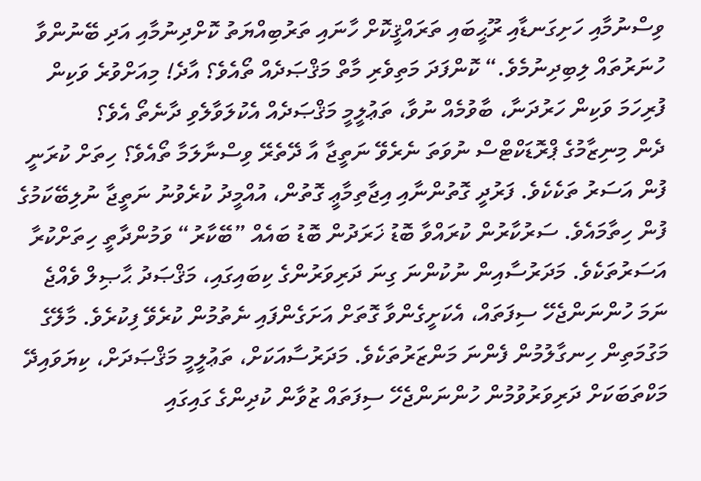ވިސްނުމާއި ހަށިގަނޑާއި ރޫޙީބައި ތަރައްޤީކޮށް ހާނައި ތަރުބިއްޔަތު ކޮށްދިނުމާއި އަދި ބޭނުންވާ ހުނަރުތައް ލިބިދިނުމެވެ.“ ކޮންފަދަ މަތިވެރި މާތް މަޤްޞަދެއް ތޯއެވެ؟ އާދެ! މިއަށްވުރެ ވަކިން ފުރިހަމަ ވަކިން ހަރުދަނާ، ބާވުމެއް ނުވާ، ތަޢުލީމީ މަޤްޞަދެއް އެކުލަވާލެވި ދާނެތޯ އެވެ؟
ދެން މިނިޒާމުގެ ޕްރޮޑަކްޓްސް ނުވަތަ ނެރެވޭ ނަތީޖާ އާ ދޭތެރޭ ވިސްނާލަމާ ތޯއެވެ؟ ހިތަށް ކުރަނީ ފުން އަސަރު ތަކެކެވެ. ފަރުދީ ގޮތުންނާއި އިޖާތިމާޢީ ގޮތުން، އުއްމީދު ކުރެވުނު ނަތީޖާ ނުލިބޭކަމުގެ ފުން ހިތާމައެވެ. ސަރުކާރުން ކުރައްވާ ބޮޑު ޚަރަދުން ބޮޑު ބައެއް ”ބޭކާރު“ ވަމުންދާތީ ހިތަށްކުރާ އަސަރުތަކެވެ. މަދަރުސާއިން ނުކުންނަ ގިނަ ދަރިވަރުންގެ ކިބައިގައި، މަޤްޞަދު ޙާޞިލް ވެއްޖެ ނަމަ ހުންނަންޖެހޭ ސިފަތައް، އެކަށީގެންވާ ގޮތަށް އަށަގެންފައި ނެތުމުން ކުރެވޭ ފިކުރެވެ. މާލޭގެ މަގުމަތިން ހިނގާލުމުން ފެންނަ މަންޒަރުތަކެވެ. މަދަރުސާއަކަށް، ތަޢުލީމީ މަޤްޞަދަށް، ކިޔަވައިދޭ މަކްތަބަކަށް ދަރިވަރުވުމުން ހުންނަންޖެހޭ ސިފަތައް ޒުވާން ކުދިންގެ ގައިގައި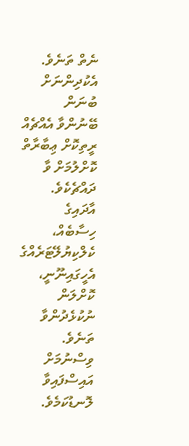ނެތް ތަނެވެ. އެކުދިންނަށް ބުނަން ބޭނުންވާ އެއްޗެއް ރީތިކޮށް ޢިބާރާތް ކޮށްލުމަށް ވާ ދައްޗެކެވެ. އާދައިގެ ހިސާބެއް، ކެލްކިޔުލޭޓަރެއްގެ އެހީގައިނޫނީ، ކޮށްލަން ނުކުޅެދުންވާ ތަނެވެ. ވިސްނުމަށް އައިސްފައިވާ ލޮނޑުކަމެވެ.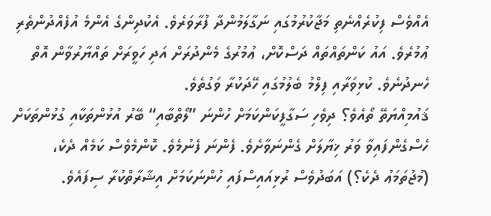އެއްވެސް ފިކުރެއްނެތި މަޖާކުރުމުގައި ނަގާލަމުންދާ ފުރާވަރެވެ. އެކުދިންގެ އެންމެ އުފެއްދުންތެރި ޢުމުރެވެ. އައު ކަންތައްތައް ދަސްކޮށް، ޢުމުރުގެ މެންދުރަށް އަދި ހަވީރަށް ތައްޔާރުވާން އޮތް ހެނދުނެވެ. ކުޅިވަރާއި ފިލްމު ބެލުމުގައި ހޭދަކުރާ ވަގުތެވެ.
ޤައުމިއްޔަތޭ ތޯއެވެ؟ ދިވެހި ސަގާފީކަންކަމަށް ހުންނަ ”ލޯތްބާއި“ ބޭރު އުޅުންތަކާއި ގުޅުންތަކަށް ހެސްގެންފައިވާ ވަރު ޚިޔާލަށް ގެންނަވާށެވެ. ފެންނަ ފެނުމެވެ. ކޮންމެވެސް ކަމެއް ދެކެ، (މުޖުތަމަޢު ދެކެ؟) އަބަދުވެސް ރުޅިއައިސްފައި ހުންނަކަމަށް އިޝާރާތްކުރާ ސިފައެވެ.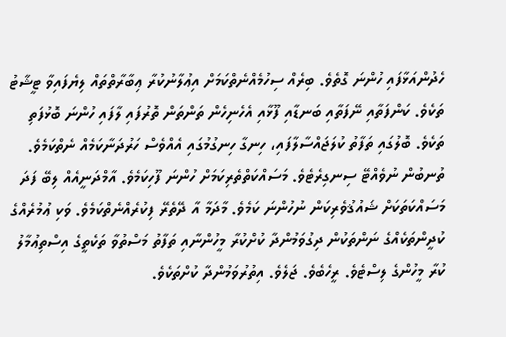ހެދުންއަޅާފައި ހުންނަ ގޮތެވެ. ބިރެއް ސިހުމެއްނެތްކަމަށް އިޢުލާނުކުރާ ޢިބާރާތްތައް ލިޔެފައިވާ ޓީޝާޓު ތަކެވެ. ކަންފަތާއި ނޭފަތާއި ބަނޑާއި ފޫޅާއި އެހެނިހެން ތަންތަން ތޮރުފައި ލާފައި ހުންނަ ބޮޅުފަތި ތަކެވެ. ބޮލުގައި ތަފާތު ކުލަޖައްސާލާފައި، ހިނގާ ހިނގުމުގައި އެއްވެސް ހަރުދަނާކަމެއް ނެތްކަމެވެ. ތުނބުން ނުވެއްޓޭ ސިނގިރެޓެވެ. މަސައްކަތްތެރިކަމަށް ހުންނަ ފޫހިކަމެވެ. އާމްދަނީއެއް ލިބޭ ފަދަ މަސައްކަތަކަށް ޝައުޤުވެރިކަން ނުހުންނަ ކަމެވެ. މާދަމާ އާ ދޭތެރޭ ފިކުރެއްނެތްކަމެވެ. ވަކި ޢުމުރެއްގެ ކުދީންތަކެއްގެ ނަންތަކުން ދިގުވަމުންދާ ކުށްކުރާ މީހުންނާއި ތަފާތު މަސްތުވާ ތަކެތީގެ އިސްތިޢުމާލު ކުރާ މީހުންގެ ލިސްޓެވެ. ރީހެބެވެ. ޖަލެވެ. އިތުރުވަމުންދާ ކުށްތަކެވެ.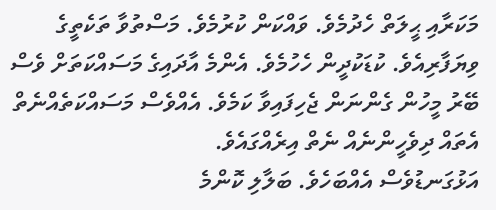މަކަރާއި ޙީލަތް ހެދުމެވެ. ވައްކަން ކުރުމެވެ. މަސްތުވާ ތަކެތީގެ ވިޔަފާރިއެވެ. ކުޑަކުދީން ހެހުމެވެ. އެންމެ އާދައިގެ މަސައްކަތަށް ވެސް ބޭރު މީހުން ގެންނަން ޖެހިފައިވާ ކަމެވެ. އެއްވެސް މަސައްކަތެއްނެތް އެތައް ދިވެހީންނެއް ނެތް އިރެއްގައެވެ.
އަޅުގަނޑުވެސް އެއްބަހެވެ. ބަލާލި ކޮންމެ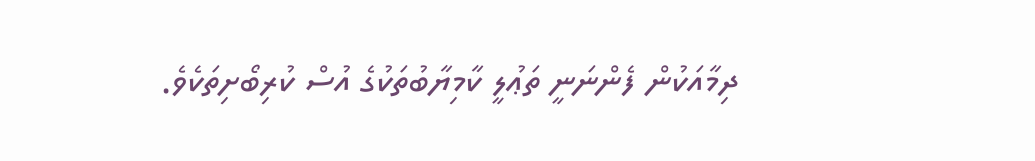ދިމާއަކުން ފެންނަނީ ތަޢުލީ ކާމިޔާބުތަކުގެ އުސް ކުރިބޯށިތަކެވެ.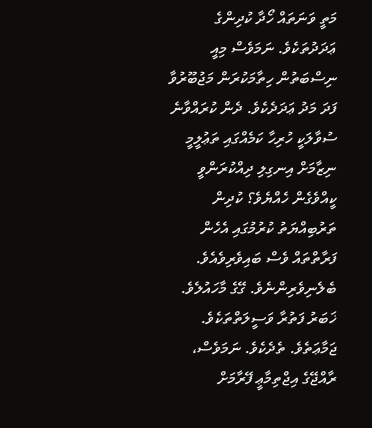މަތީ ވަނަތައް ހޯދާ ކުދިންގެ ޢަދަދުތަކެވެ. ނަމަވެސް މިއީ ނިސްބަތުން ހިތާމަކުރަން މަޖުބޫރުވާ ފަދަ މަދު ޢަދަދެކެވެ. ދެން ކުރައްވާނެ ސުވާލަކީ ހުރިހާ ކަމެއްގައި ތަޢުލީމީ ނިޒާމަށް އިނގިލި ދިއްކުރަންވީ ކީއްވެގެން ހެއްޔެވެ؟ ކުދިން ތަރުބިއްޔަތު ކުރުމުގައި އެހެން ފަރާތްތައް ވެސް ބައިވެރިވެއެވެ. ބެލެނިވެރިންނެވެ. ގޭގެ މާހައުލެވެ. ޚަބަރު ފަތުރާ ވަސީލަތްތަކެވެ. ޖަމާޢަތެވެ. ތެދެކެވެ. ނަމަވެސް، ރާއްޖޭގެ އިޖްތިމާޢީ ފޭރާމަށް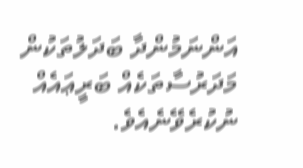އަންނަމުންދާ ބަދަލުތަކުން މަދަރުސާތަކެއް ބަރީޢައެއް ނުކުރެވޭނެއެވެ.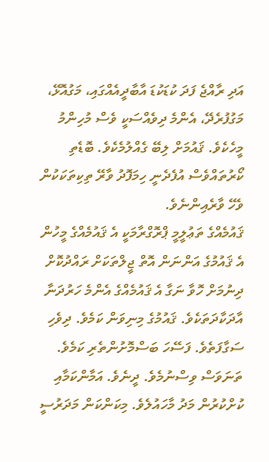އަދި ރާއްޖެ ފަދަ ކުޑަކުޑަ އާބާދީއެއްގައި، މަގުއޮޅޭ، މަގުފުރެދޭ، އެންމެ ދިވެއްސަކީ ވެސް މުހިންމު މީހެކެވެ. ޤައުމަށް ލިބޭ ގެއްލުމެކެވެ. ބޮޑެތި ކޯރުތައްވެސް އުފެދެނީ ހިމަފޮދު ވާރޭ ތިކިތަކަކުން ވެހޭ ވާރެއިންނެވެ.
ޤައުމެއްގެ ތަޢުލީމީ ޕްރޮގްރާމަކީ އެ ޤައުމެއްގެ މީހުން އެ ޤައުމުގެ އަންނަން އޮތް ޖީލްތަކަށް ރައްދުކޮށް ދިނުމަށް ހޮވާ ނަގާ އެ ޤައުމެއްގެ އެންމެ ހަރުދަނާ އާދަކާދަތަކެވެ. ޤައުމުގެ މިނިވަން ކަމެވެ. ދިވެހި ސަގާފަތެވެ. ފަސޭހަ ބަސްމޮށުންތެރި ކަމެވެ. ތަނަވަސް ވިސްނުމެވެ. ދީނެވެ. އަމާންކަމާއި ކުށްކުރުން މަދު މާހައުލެވެ. މިކަންކަން މަދަރުސީ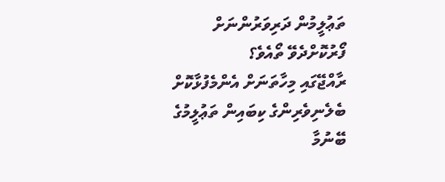ތަޢުލީމުން ދަރިވަރުންނަށް ފޯރުކޮށްދެވޭ ތޯއެވެ؟
ރާއްޖޭގައި މިހާތަނަށް އެންމެފުޅާކޮށް ބެލެނިވެރިންގެ ކިބައިން ތަޢުލީމުގެ ބޭނުމާ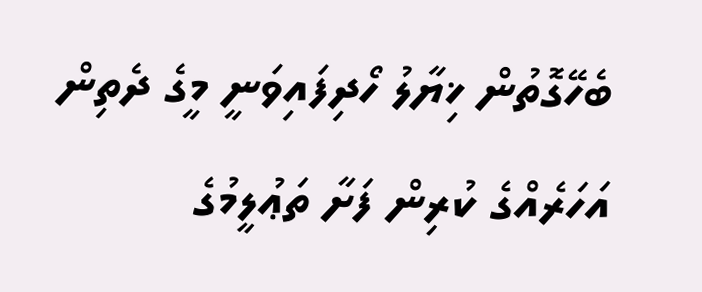ބެހޭގޮތުން ޚިޔާލު ހޯދިފައިވަނީ މީގެ ދެތިން އަހަރެއްގެ ކުރިން ފަށާ ތަޢުލީމުގެ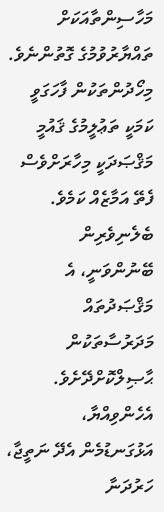މަހާސިންތާއަކަށް ތައްޔާރުވުމުގެ ގޮތުންނެވެ. މިހޯދުންތަކުން ފާހަގަވީ ކަމަކީ ތަޢުލީމުގެ ޤައުމީ މަޤްޞަދަކީ މިހާރަށްވެސް ފެތޭ އަމާޒެއް ކަމެވެ. ބެލެނިވެރިން ބޭނުންވަނީ، އެ މަޤްޞަދުތައް މަދަރުސާތަކުން ޙާޞިލްކޮށްދޭށެވެ. އެހެންވިއްޔާ، އަޅުގަނޑުމެން އެދޭ ނަތީޖާ، ހަރުދަނާ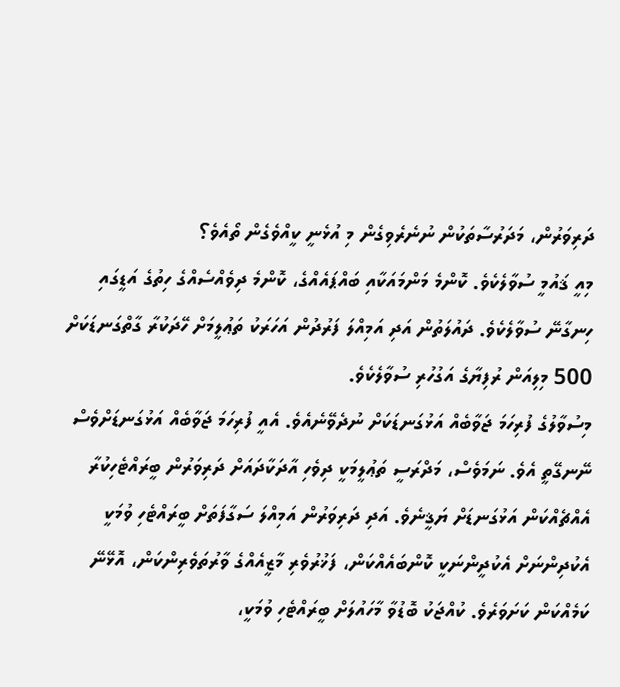ދަރިވަރުން، މަދަރުސާތަކުން ނުނެރެވިގެން މި އުޅެނީ ކީއްވެގެން ތޯއެވެ؟
މިއީ ޤައުމީ ސުވާލެކެވެ. ކޮންމެ މަންމައަކާއި ބައްޕައެއްގެ، ކޮންމެ ދިވެއްސެއްގެ ހިތުގެ އަޑީގައި ހިނގާނޭ ސުވާލެކެވެ. ދައުލަތުން އަދި އަމިއްލަ ފަރުދުން އަހަރަކު ތަޢުލީމަށް ހޭދަކުރާ ގާތްގަނޑަކަށް 500 މިލިއަން ރުފިޔާގެ އަގުހުރި ސުވާލެކެވެ.
މިސުވާލުގެ ފުރިހަމަ ޖަވާބެއް އަޅުގަނޑަކަށް ނުދެވޭނެއެވެ. އެއީ ފުރިހަމަ ޖަވާބެއް އަޅުގަނޑަށްވެސް ނޭނގޭތީ އެވެ. ނަމަވެސް، މަދްރަސީ ތަޢުލީމަކީ ދިވެހި އާދަކާދައަށް ދަރިވަރުން ބީރައްޓެހިކުރާ އެއްޗެއްކަން އަޅުގަނޑަށް ޔަޤީނެވެ. އަދި ދަރިވަރުން އަމިއްލަ ސަގާފަތަށް ބީރައްޓެހި ވުމަކީ އެކުދިންނަށް އެކުދީންނަކީ ކޮންބައެއްކަން، ފަޚުރުވެރި މާޒީއެއްގެ ވާރުތަވެރިންކަން، އޮޅޭނޭ ކަމެއްކަން ކަށަވަރެވެ. ކުއްޖަކު ބޮޑުވާ މާހައުލަށް ބީރައްޓެހި ވުމަކީ،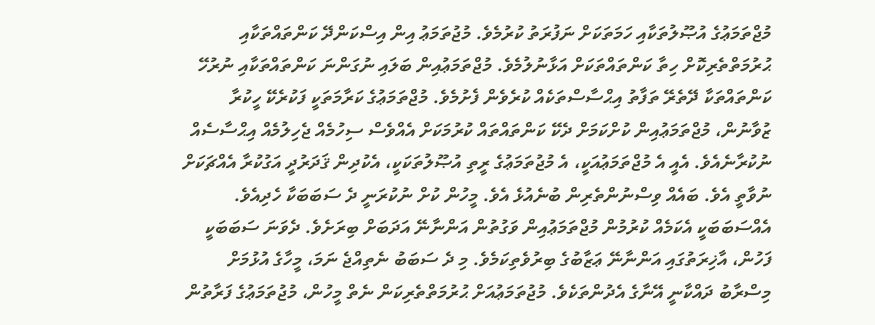މުޖްތަމަޢުގެ އުޞޫލުތަކާއި ހަމަތަކަށް ނަފުރަތު ކުރުމެވެ. މުޖުތަމަޢު އިން އިސްކަންދޭ ކަންތައްތަކާއި ޙުރުމަތްތެރިކޮށް ހިތާ ކަންތައްތަކަށް އަޅާނުލުމެވެ. މުޖްތަމަޢުއިން ބަލައި ނުގަންނަ ކަންތައްތަކާއި ނުރުހޭ ކަންތައްތަކާ ދޭތެރޭ ތަފާތު އިޙްސާސްތަކެއް ކުރެވެން ފެށުމެވެ. މުޖްތަމަޢުގެ ކަރާމަތަކީ ފަކުރެކޭ ހީކުރާ ޒުވާނުން، މުޖްތަމަޢުއިން ކުށްކަމަށް ދެކޭ ކަންތައްތައް ކުރުމަކަށް އެއްވެސް ސިހުމެއް ޖެހިލުމެއް އިޙްސާސެއް ނުކުރާނެއެވެ. އެއީ އެ މުޖްތަމަޢުއަކީ، އެ މުޖުތަމަޢުގެ ރީތި އުޞޫލުތަކަކީ، އެކުދިން ޤަދަރުދީ އަގުކުރާ އެއްޗަކަށް ނުވާތީ އެވެ. ބައެއް ވިސްނުންތެރިން ބުނެއުޅެ އެވެ. މީހުން ކުށް ނުކުރަނީ ދެ ސަބަބަކާ ހެދިއެވެ. އެއްސަބަބަކީ އެކަމެއް ކުރުމުން މުޖްތަމަޢުއިން ވަގުތުން އަންނާނޭ އަދަބަށް ބިރަށެވެ. ދެވަނަ ސަބަބަކީ ފަހުން، އާޚިރަތުގައި އަންނާނޭ ޢަޒާބުގެ ބިރުވެތިކަމެވެ. މި ދެ ސަބަބު ނެތިއްޖެ ނަމަ، މީހާގެ އުޅުމަށް މިސްރާބު ދައްކާނީ އޭނާގެ އެދުންތަކެވެ. މުޖުތަމަޢުއަށް ޙުރުމަތްތެރިކަން ނެތް މީހުން، މުޖުތަމަޢުގެ ފަރާތުން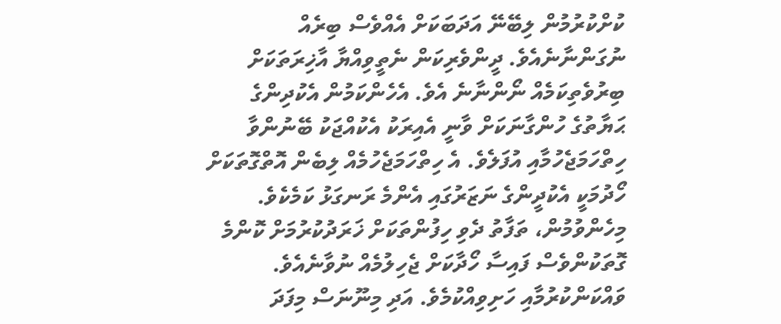ކުށްކުރުމުން ލިބޭނޭ އަދަބަކަށް އެއްވެސް ބިރެއް ނުގަންނާނެއެވެ. ދީންވެރިކަން ނެތީވިއްޔާ އާޚިރަތަކަށް ބިރުވެތިކަމެއް ނޯންނާނެ އެވެ. އެހެންކަމުން އެކުދިންގެ ޙަޔާތުގެ ހުންގާނަކަށް ވާނީ އެއިރަކު އެކުއްޖަކު ބޭނުންވާ ހިތްހަމަޖެހުމާއި އުފަލެވެ. އެ ހިތްހަމަޖެހުމެއް ލިބެން އޮތްގޮތަކަށް ހޯދުމަކީ އެކުދީންގެ ނަޒަރުގައި އެންމެ ރަނގަޅު ކަމެކެވެ. މިހެންވުމުން، ތަފާތު ދެވި ހިފުންތަކަށް ޚަރަދުކުރުމަށް ކޮންމެ ގޮތަކުންވެސް ފައިސާ ހޯދާކަށް ޖެހިލުމެއް ނުވާނެއެވެ. ވައްކަންކުރުމާއި ހަށިވިއްކުމެވެ. އަދި މިނޫނަސް މިފަދަ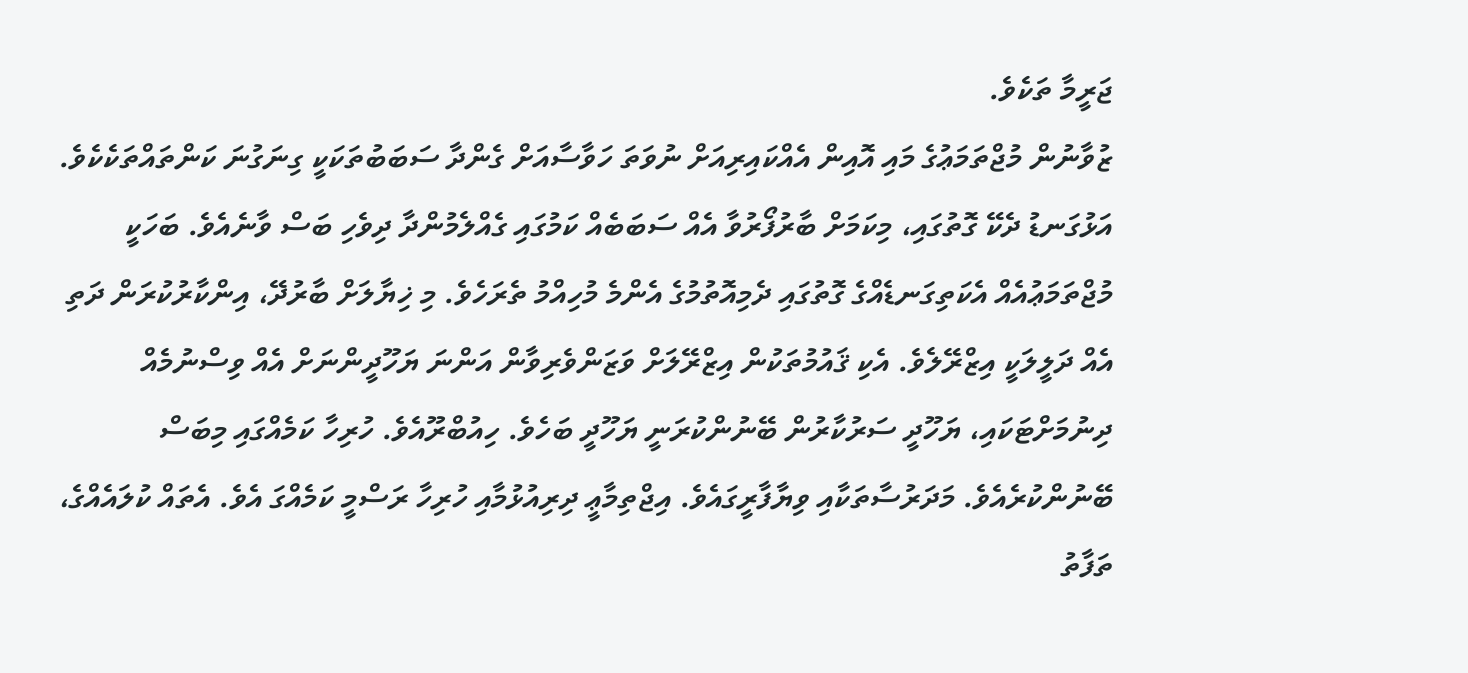ޖަރީމާ ތަކެވެ.
ޒުވާނުން މުޖްތަމަޢުގެ މައި އޮއިން އެއްކައިރިއަށް ނުވަތަ ހަވާސާއަށް ގެންދާ ސަބަބުތަކަކީ ގިނަގުނަ ކަންތައްތަކެކެވެ. އަޅުގަނޑު ދެކޭ ގޮތުގައި، މިކަމަށް ބާރުފޯރުވާ އެއް ސަބަބެއް ކަމުގައި ގެއްލެމުންދާ ދިވެހި ބަސް ވާނެއެވެ. ބަހަކީ މުޖްތަމަޢުއެއް އެކަތިގަނޑެއްގެ ގޮތުގައި ދެމިއޮތުމުގެ އެންމެ މުހިއްމު ތެރަހެވެ. މި ޚިޔާލަށް ބާރުދޭ، އިންކާރުކުރަން ދަތި އެއް ދަލީލަކީ އިޒްރޭލެވެ. އެކި ޤައުމުތަކުން އިޒްރޭލަށް ވަޒަންވެރިވާން އަންނަ ޔަހޫދީންނަށް އެއް ވިސްނުމެއް ދިނުމަށްޓަކައި، ޔަހޫދީ ސަރުކާރުން ބޭނުންކުރަނީ ޔަހޫދީ ބަހެވެ. ހިއުބްރޫއެވެ. ހުރިހާ ކަމެއްގައި މިބަސް ބޭނުންކުރެއެވެ. މަދަރުސާތަކާއި ވިޔާފާރީގައެވެ. އިޖްތިމާޢީ ދިރިއުޅުމާއި ހުރިހާ ރަސްމީ ކަމެއްގަ އެވެ. އެތައް ކުލައެއްގެ، ތަފާތު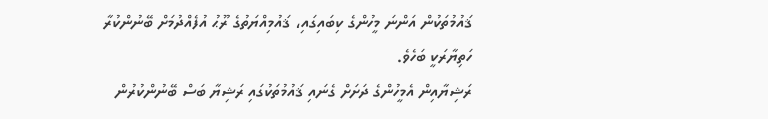ޤައުމުތަކުން އަންނަ މީހުންގެ ކިބައިގައި، ޤައުމިއްޔަތުގެ ރޫޙު އުފެއްދުމަށް ބޭނުންކުރާ ހަތިޔާރަކީ ބަހެވެ.
ރަޝިޔާއިން އެމީހުންގެ ދަށަށް ގެނައި ޤައުމުތަކުގައި ރަޝިޔާ ބަސް ބޭނުންކުރުން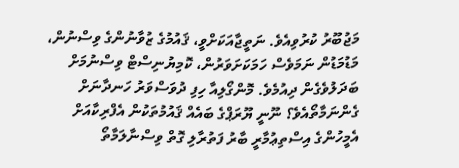މަޖުބޫރު ކުރުވިއެވެ. ނަތީޖާއަކަށްވީ، ޤައުމުގެ ޒުވާނުންގެ ވިސްނުން، މަޑުމަޑުން ނަމަވެސް ހަމަކަށަވަރުން، ކޮމިޔުނިސްޓް ވިސްނުމަށް ބަދަލުވެގެން ދިއުމެވެ. މޮންގޯލިއާ ހިފި ދުވަސްވަރު ހަނދާނަށް ގެންނަމާތޯއެވެ؟ ނޫނީ ޔޫރަޕްގެ ބައެއް ޤައުމުތަކުން އެފްރިކާއަށް އެމީހުންގެ އިސްތިޢުމާރީ ބާރު ފަތުރާލި ގޮތް ވިސްނާލަމާތޯ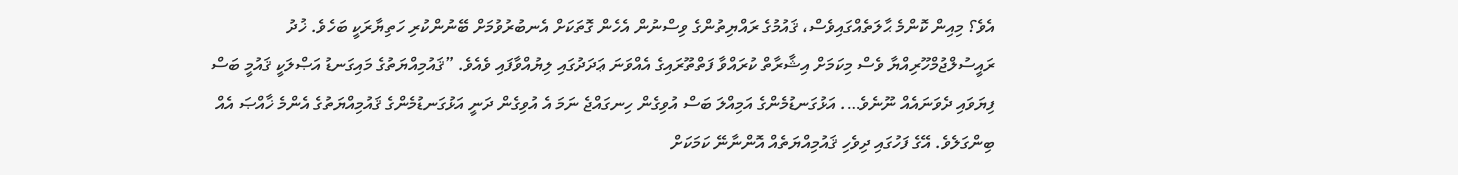އެވެ؟ މިއިން ކޮންމެ ޙާލަތެއްގައިވެސް، ޤައުމުގެ ރައްޔިތުންގެ ވިސްނުން އެހެން ގޮތަކަށް އެނބުރުވުމަށް ބޭނުންކުރި ހަތިޔާރަކީ ބަހެވެ. ޚުދު ރައީސުލްޖުމްހޫރިއްޔާ ވެސް މިކަމަށް އިޝާރާތް ކުރައްވާ ފަތްތޫރައިގެ އެއްވަނަ ޢަދަދުގައި ލިޔުއްވާފައި ވެއެވެ. ”ޤައުމިއްޔަތުގެ މައިގަނޑު އަޞްލަކީ ޤައުމީ ބަސް ފިޔަވައި ދެވަނައެއް ނޫނެވެ…. އަޅުގަނޑުމެންގެ އަމިއްލަ ބަސް އުވިގެން ހިނގައްޖެ ނަމަ އެ އުވިގެން ދަނީ އަޅުގަނޑުމެންގެ ޤައުމިއްޔަތުގެ އެންމެ ޚާއްޞަ އެއް ބިންގަލެވެ. އޭގެ ފަހުގައި ދިވެހި ޤައުމިއްޔަތެއް އޮންނާނޭ ކަމަކަށް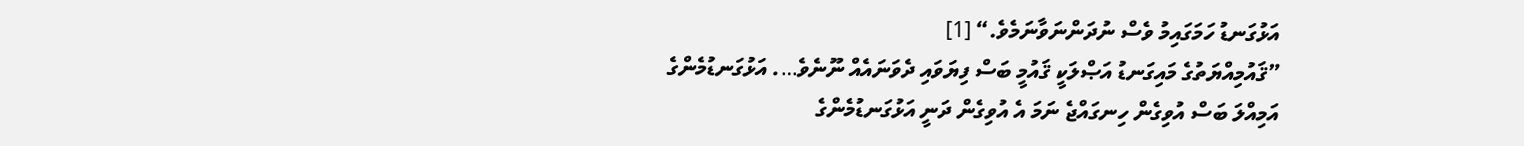އަޅުގަނޑު ހަމަގައިމު ވެސް ނުދަންނަވާނަމެވެ.“ [1]
”ޤައުމިއްޔަތުގެ މައިގަނޑު އަޞްލަކީ ޤައުމީ ބަސް ފިޔަވައި ދެވަނައެއް ނޫނެވެ…. އަޅުގަނޑުމެންގެ އަމިއްލަ ބަސް އުވިގެން ހިނގައްޖެ ނަމަ އެ އުވިގެން ދަނީ އަޅުގަނޑުމެންގެ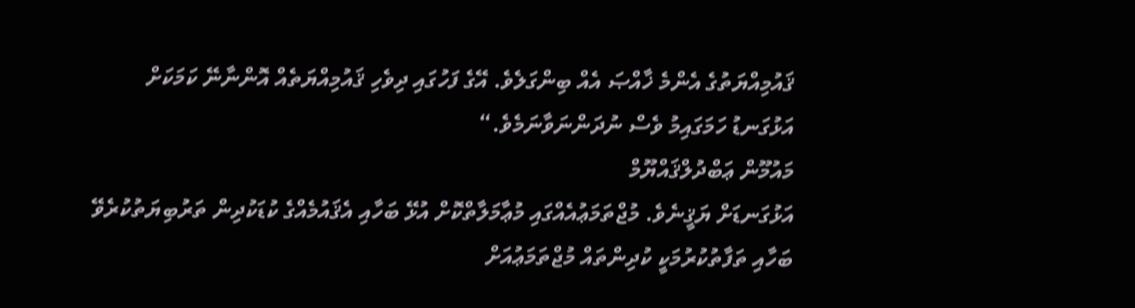ޤައުމިއްޔަތުގެ އެންމެ ޚާއްޞަ އެއް ބިންގަލެވެ. އޭގެ ފަހުގައި ދިވެހި ޤައުމިއްޔަތެއް އޮންނާނޭ ކަމަކަށް އަޅުގަނޑު ހަމަގައިމު ވެސް ނުދަންނަވާނަމެވެ.“
މައުމޫން ޢަބްދުލްޤައްޔޫމް
އަޅުގަނޑަށް ޔަޤީނެވެ. މުޖްތަމަޢުއެއްގައި މުޢާމަލާތްކޮށް އުޅޭ ބަހާއި އެޤައުމެއްގެ ކުޑަކުދިން ތަރުބިޔަތުކުރެވޭ ބަހާއި ތަފާތުކުރުމަކީ ކުދިންތައް މުޖްތަމަޢުއަށް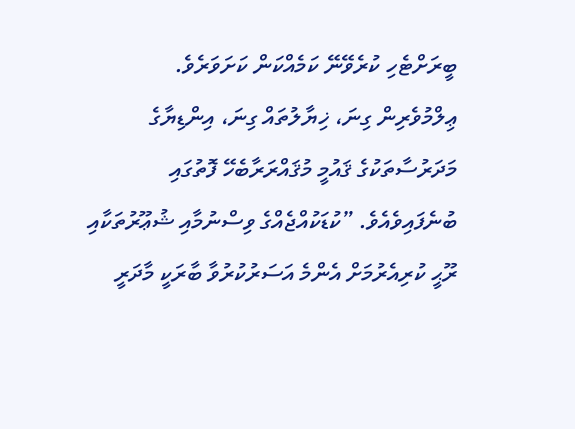ބީރަށްޓެހި ކުރެވޭނޭ ކަމެއްކަން ކަށަވަރެވެ.
ޢިލްމުވެރިން ގިނަ، ޚިޔާލުތައް ގިނަ، އިންޑިޔާގެ މަދަރުސާތަކުގެ ޤައުމީ މުޤައްރަރާބެހޭ ފޮތުގައި ބުނެފައިވެއެވެ. ”ކުޑަކުއްޖެއްގެ ވިސްނުމާއި ޝުޢޫރުތަކާއި ރޫޙީ ކުރިއެރުމަށް އެންމެ އަސަރުކުރުވާ ބާރަކީ މާދަރީ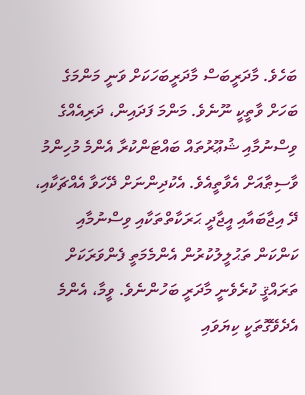ބަހެވެ. މާދަރީބަސް މާދަރީބަހަކަށް ވަނީ މަންމަގެ ބަހަށް ވާތީކީ ނޫނެވެ. މަންމަ ފަދައިން، ދަރިއެއްގެ ވިސްނުމާއި ޝުޢޫރުތައް ބައްޓަންކުރާ އެންމެ މުހިންމު ވާސިޠާއަށް އެވާތީއެވެ. އެކުދިންނަށް ދޭހަވާ އެއްޗަކާއި، ދޭ އިޖާބައާއި އީޖާދީ ޙަރަކާތްތަކާއި ވިސްނުމާއި ކަންކަން ތަޙުލީލުކުރުން އެންމެމަތީ ފެންވަރަކަށް ތަރައްޤީ ކުރެވެނީ މާދަރީ ބަހުންނެވެ. ވީމާ، އެންމެ އެދެވޭގޮތަކީ ކިޔަވައި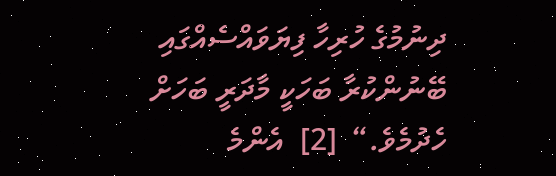ދިނުމުގެ ހުރިހާ ފިޔަވައްސެއްގައި ބޭނުންކުރާ ބަހަކީ މާދަރީ ބަހަށް ހެދުމެވެ.“  [2]  އެންމެ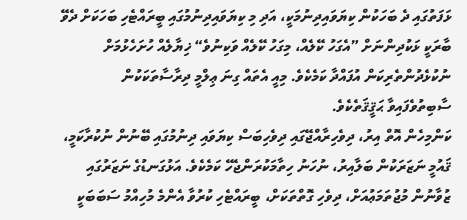ޅަފަތުގައި ދެ ބަހަކުން ކިޔަވައިދިނުމަކީ، އަދި މި ކިޔަވައިދިނުމުގައި ބީރައްޓެހި ބަހަކަށް ދެވޭ ބާރަކީ ޅަކުދިންނަށް ”އެގަހު ކޭލެއް، މިގަހު ކޭލެއް ވަކިނުވެ“ ޚިޔާލެއް ހުށަހެޅުމަށް ނުކުޅެދުންތެރިކަން އުފައްދާ ކަމެކެވެ. މިއީ އެތައް ގިނަ ޢިލްމީ ދިރާސާތަކަކުން ސާބިތުވެފައިވާ ޙަޤީޤަތެކެވެ.
ކަންމިހެން އޮތް އިރު، ދިވެހިރާއްޖޭގައި ދިވެހިބަސް ކިޔަވައި ދިނުމުގައި ބޭނުން ނުކުރާކަމީ، ޤައުމީ ނަޒަރަކުން ބަލާއިރު، ނުހަނު ހިތާމަކުރަންޖެހޭ ކަމެކެވެ. އަޅުގަނޑުގެ ނަޒަރުގައި ޒުވާނުން މުޖުތަމަޢުއަށް، ދިވެހި ގޮތްތަކަށް، ބީރައްޓެހި ކުރުވާ އެންމެ މުހިއްމު ސަބަބަކީ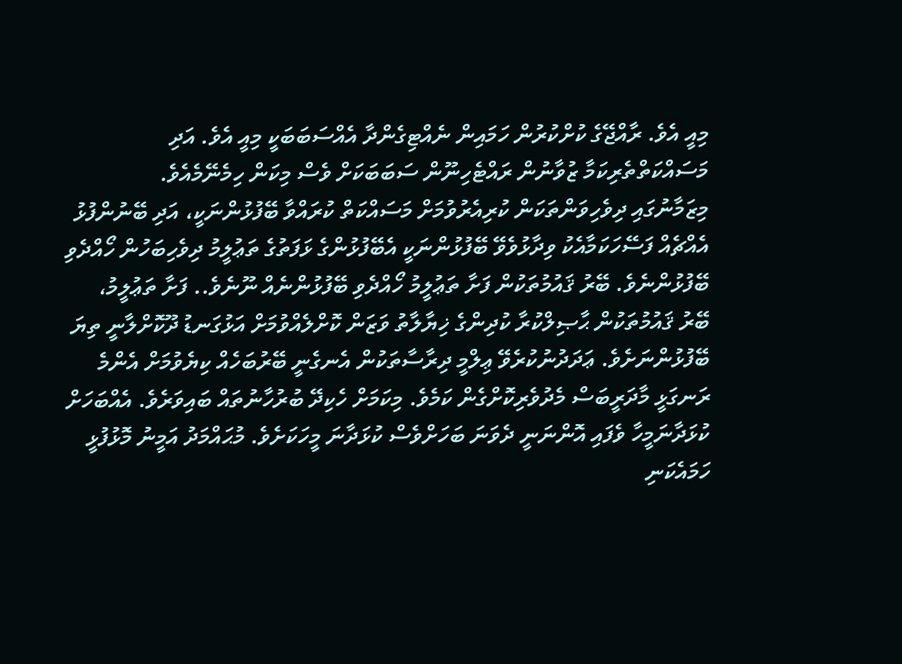މިއީ އެވެ. ރާއްޖޭގެ ކުށްކުރުން ހަމައިން ނެއްޓިގެންދާ އެއްސަބަބަކީ މިއީ އެވެ. އަދި މަސައްކަތްތެރިކަމާ ޒުވާނުން ރައްޓެހިނޫން ސަބަބަކަށް ވެސް މިކަން ހިމެނޭމެއެވެ.
މިޒަމާނުގައި ދިވެހިވަންތަކަން ކުރިއެރުވުމަށް މަސައްކަތް ކުރައްވާ ބޭފުޅުންނަކީ، އަދި ބޭނުންފުޅު އެއްޗެއް ފަސޭހަކަމާއެކު ވިދާޅުވެވޭ ބޭފުޅުންނަކީ އެބޭފުޅުންގެ ޅަފަތުގެ ތަޢުލީމު ދިވެހިބަހުން ހޯއްދެވި ބޭފުޅުންނެވެ. ބޭރު ޤައުމުތަކުން ފަށާ ތަޢުލީމު ހޯއްދެވި ބޭފުޅުންނެއް ނޫނެވެ.. ފަށާ ތަޢުލީމު، ބޭރު ޤައުމުތަކުން ޙާޞިލްކުރާ ކުދިންގެ ޚިޔާލާތު ވަޒަން ކޮށްލެއްވުމަށް އަޅުގަނޑު ދޫކޮށްލާނީ ތިޔަ ބޭފުޅުންނަށެވެ. ޢަދަދުނުކުރެވޭ ޢިލްމީ ދިރާސާތަކުން އެނގެނީ ބޭރުބަހެއް ކިޔެވުމަށް އެންމެ ރަނގަޅީ މާދަރީބަސް މެދުވެރިކޮށްގެން ކަމެވެ. މިކަމަށް ހެކިދޭ ބުރުހާނުތައް ބައިވަރެވެ. އެއްބަހަށް ކުޅަދާނަމީހާ ވެފައި އޮންނަނީ ދެވަނަ ބަހަށްވެސް ކުޅަދާނަ މީހަކަށެވެ. މުޙައްމަދު އަމީނު މޮޅުފުޅީ ހަމައެކަނި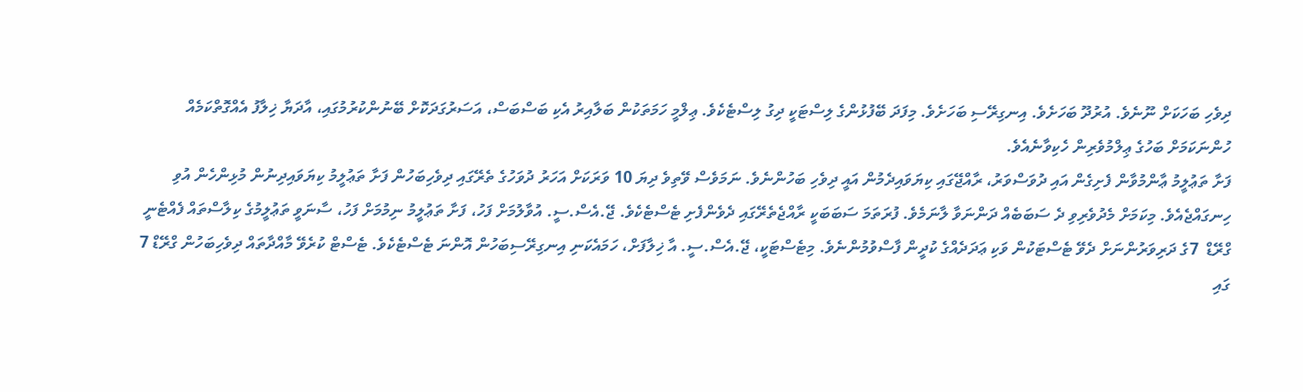ދިވެހި ބަހަކަށް ނޫނެވެ. އުރުދޫ ބަހަށެވެ. އިނގިރޭސި ބަހަށެވެ. މިފަދަ ބޭފުޅުންގެ ލިސްޓަކީ ދިގު ލިސްޓެކެވެ. ޢިލްމީ ހަމަތަކުން ބަލާއިރު އެކި ބަސްބަސް، އަސަރުގަދަކޮށް ބޭނުންކުރުމުގައި، އާދަޔާ ޚިލާފު އެއްގޮތްކަމެއް ހުންނަކަމަށް ބަހުގެ ޢިލްމުވެރިން ހެކިވާނެއެވެ.
ފަށާ ތަޢުލީމު ޢާންމުވާން ފެށިގެން އައި ދުވަސްވަރު، ރާއްޖޭގައި ކިޔަވައިދެމުން އައީ ދިވެހި ބަހުންނެވެ. ނަމަވެސް ވޭތިވެ ދިޔަ 10 ވަރަކަށް އަހަރު ދުވަހުގެ ތެރޭގައި ދިވެހިބަހުން ފަށާ ތަޢުލީމު ކިޔަވައިދިނުން މުޅިންހެން އުވި ހިނގައްޖެއެވެ. މިކަމަށް މެދުވެރިވި ދެ ސަބަބެއް ދަންނަވާ ލާނަމެވެ. ފުރަތަމަ ސަބަބަކީ ރާއްޖެތެރޭގައި ދެވެންފެށި ޓެސްޓެކެވެ. ޖޭ.އެސް.ސީ. އުވާލުމަށް ފަހު، ފަށާ ތަޢުލީމު ނިމުމަށް ފަހު، ސާނަވީ ތަޢުލީމުގެ ކިލާސްތައް ފެއްޓެނީ ގްރޭޑް  7ގެ ދަރިވަރުންނަށް ދެވޭ ޓެސްޓަކުން ވަކި ޢަދަދެއްގެ ކުދީން ފާސްވުމުންނެވެ. މިޓެސްޓަކީ، ޖޭ.އެސް.ސީ. އާ ޚިލާފަށް، ހަމައެކަނި އިނގިރޭސިބަހުން އޮންނަ ޓެސްޓެކެވެ. ޓެސްޓް ކުރެވޭ މާއްދާތައް ދިވެހިބަހުން ގްރޭޑް 7 ގައި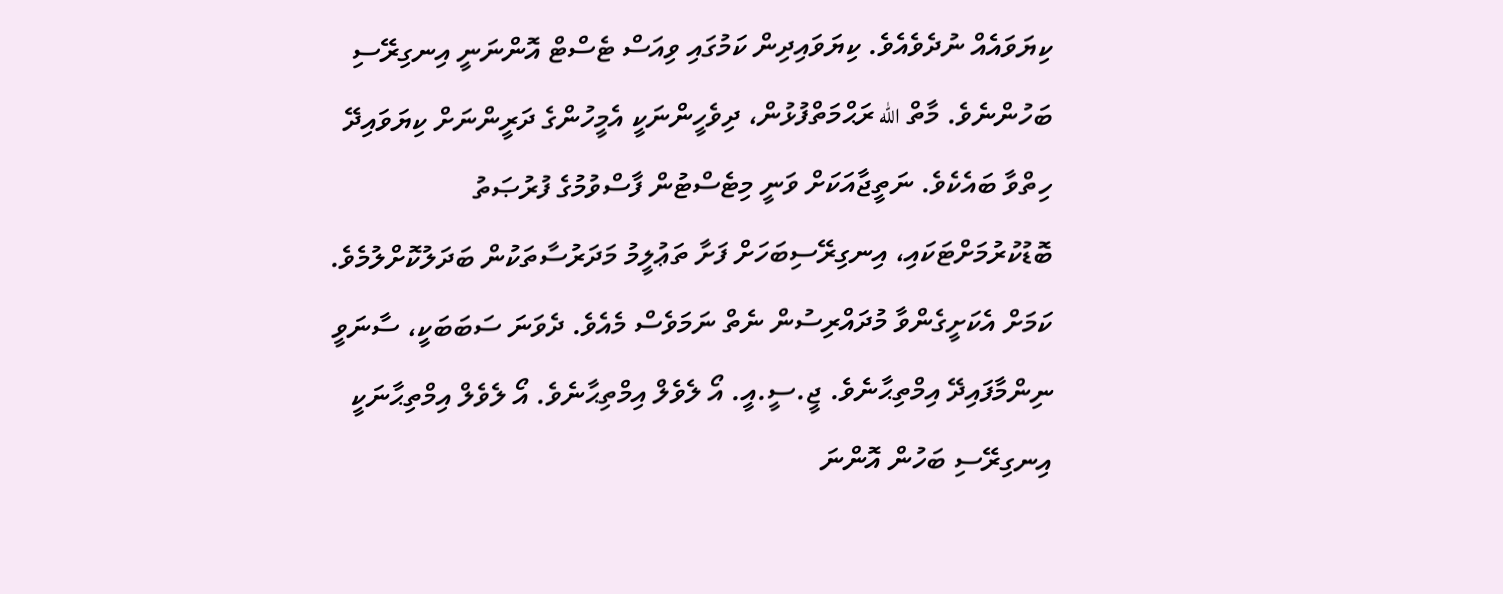ކިޔަވައެއް ނުދެވެއެވެ. ކިޔަވައިދިން ކަމުގައި ވިއަސް ޓެސްޓް އޮންނަނީ އިނގިރޭސި ބަހުންނެވެ. މާތް الله ރަޙްމަތްފުޅުން، ދިވެހީންނަކީ އެމީހުންގެ ދަރީންނަށް ކިޔަވައިދޭ ހިތްވާ ބައެކެވެ. ނަތީޖާއަކަށް ވަނީ މިޓެސްޓުން ފާސްވުމުގެ ފުރުޞަތު ބޮޑުކުރުމަށްޓަކައި، އިނގިރޭސިބަހަށް ފަށާ ތަޢުލީމު މަދަރުސާތަކުން ބަދަލުކޮށްލުމެވެ. ކަމަށް އެކަށީގެންވާ މުދައްރިސުން ނެތް ނަމަވެސް މެއެވެ. ދެވަނަ ސަބަބަކީ، ސާނަވީ ނިންމާފައިދޭ އިމްތިޙާނެވެ. ޖީ.ސީ.އީ. އޯ ލެވެލް އިމްތިޙާނެވެ. އޯ ލެވެލް އިމްތިޙާނަކީ އިނގިރޭސި ބަހުން އޮންނަ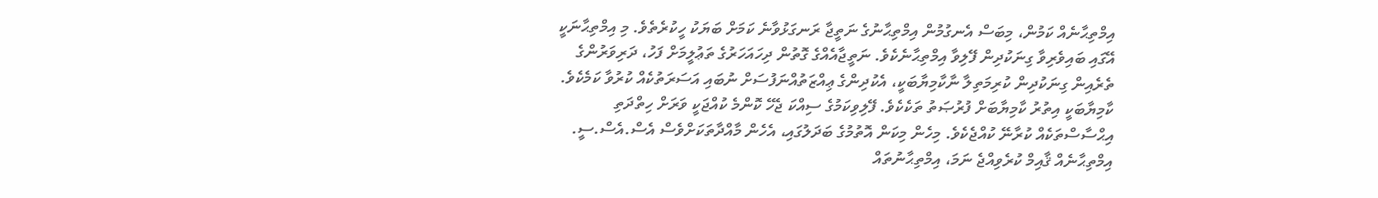އިމްތިޙާނެއް ކަމުން، މިބަސް އެނގުމުން އިމްތިޙާނުގެ ނަތީޖާ ރަނގަޅުވާނެ ކަމަށް ބަޔަކު ހީކުރެތެވެ. މި އިމްތިޙާނަކީ އޭގައި ބައިވެރިވާ ގިނަކުދިން ފޭލިވާ އިމްތިޙާނެކެވެ. ނަތީޖާއެއްގެ ގޮތުން ދިހައަހަރުގެ ތަޢުލީމަށް ފަހު، ދަރިވަރުންގެ ތެރެއިން ގިނަކުދިން ކުރިމަތިލާ ނާކާމިޔާބަކީ، އެކުދިންގެ ޢިއްޒަތުއްނަފުސަށް ނުބައި އަސަރަތުކެއް ކުރުވާ ކަމެކެވެ. ކާމިޔާބަކީ އިތުރު ކާމިޔާބަށް ފުރުޞަތު ތަކެކެވެ. ފޭލިވިކަމުގެ ސިއްކަ ޖެހޭ ކޮންމެ ކުއްޖަކީ ވަރަށް ހިތްދަތި އިޙްސާސްތަކެއް ކުރާނޭ ކުއްޖެކެވެ. މިހެން މިކަން އޮތުމުގެ ބަދަލުގައި، އެހެން މާއްދާތަކަށްވެސް އެސް.އެސް.ސީ. އިމްތިޙާނެއް ޤާއިމް ކުރެވިއްޖެ ނަމަ، އިމްތިޙާނުތައް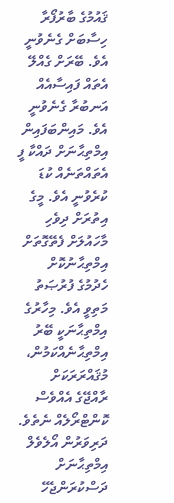ޤައުމުގެ ބާރުފޯރާ ހިސާބަށް ގެނެވުނީ އެވެ. ބޭރަށް ގެއްލޭ އެތައް ފައިސާއެއް އަނބުރާ ގެނެވުނީ އެވެ. މައިންބަފައިން އިމްތިޙާނަށް ދައްކާ ފީ އެތައްތަނެއް ކުޑަ ކުރެވުނީ އެވެ. މީގެ އިތުރަށް ދިވެހި މާހައުލަށް ފެތޭގޮތަށް އިމްތިޙާނުކޮށް ހެދުމުގެ ފުރުޞަތު މަތިވީ އެވެ. މިހާރުގެ އިމްތިޙާނަކީ ބޭރު އިމްތިޙާނެއްކަމުން، މުޤައްރަރަކަށް ރާއްޖޭގެ އެއްވެސް ކޮންޓްރޯލެއް ނެތެވެ. ދަރިވަރުން އޯލެވެލް އިމްތިޙާނަށް ދަސްކުރަންޖެހޭ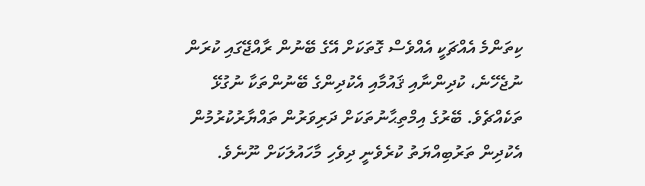ކިތަންމެ އެއްޗަކީ އެއްވެސް ގޮތަކަށް އޭގެ ބޭނުން ރާއްޖޭގައި ކުރަން ނުޖެހޭނެ، ކުދިންނާއި ޤައުމާއި އެކުދިންގެ ބޭނުންތަކާ ނުގުޅޭ ތަކެއްޗެވެ. ބޭރުގެ އިމްތިޙާނުތަކަށް ދަރިވަރުން ތައްޔާރުކުރުމުން އެކުދިން ތަރުބިއްޔަތު ކުރެވެނީ ދިވެހި މާހައުލަކަށް ނޫނެވެ.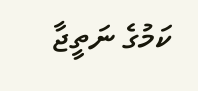ކަމުގެ ނަތީޖާ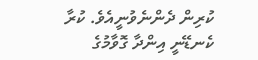ކުރިން ދެންނެވުނީއެވެ. ކުރާ ކެނޑޭނީ އިންދާ ގޮވާމުގެ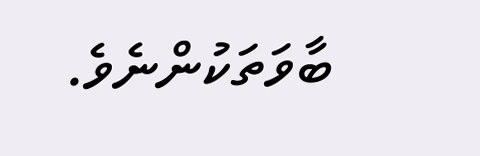ބާވަތަކުންނެވެ.